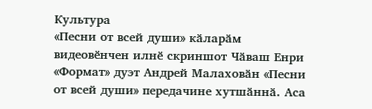Культура
«Песни от всей души» кӑларӑм видеовӗнчен илнӗ скриншот Чӑваш Енри «Формат» дуэт Андрей Малаховӑн «Песни от всей души» передачине хутшӑннӑ. Аса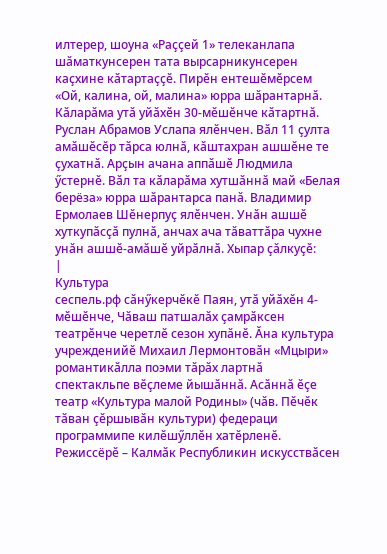илтерер, шоуна «Раҫҫей 1» телеканлапа шӑматкунсерен тата вырсарникунсерен каҫхине кӑтартаҫҫӗ. Пирӗн ентешӗмӗрсем «Ой, калина, ой, малина» юрра шӑрантарнӑ. Кӑларӑма утӑ уйӑхӗн 30-мӗшӗнче кӑтартнӑ. Руслан Абрамов Услапа ялӗнчен. Вӑл 11 ҫулта амӑшӗсӗр тӑрса юлнӑ, кӑштахран ашшӗне те ҫухатнӑ. Арҫын ачана аппӑшӗ Людмила ӳстернӗ. Вӑл та кӑларӑма хутшӑннӑ май «Белая берёза» юрра шӑрантарса панӑ. Владимир Ермолаев Шӗнерпуҫ ялӗнчен. Унӑн ашшӗ хуткупӑсҫӑ пулнӑ, анчах ача тӑваттӑра чухне унӑн ашшӗ-амӑшӗ уйрӑлнӑ. Хыпар ҫӑлкуҫӗ:
|
Культура
сеспель.рф сӑнӳкерчӗкӗ Паян, утӑ уйӑхӗн 4-мӗшӗнче, Чӑваш патшалӑх ҫамрӑксен театрӗнче черетлӗ сезон хупӑнӗ. Ӑна культура учрежденийӗ Михаил Лермонтовӑн «Мцыри» романтикӑлла поэми тӑрӑх лартнӑ спектакльпе вӗҫлеме йышӑннӑ. Асӑннӑ ӗҫе театр «Культура малой Родины» (чӑв. Пӗчӗк тӑван ҫӗршывӑн культури) федераци программипе килӗшӳллӗн хатӗрленӗ. Режиссёрӗ – Калмӑк Республикин искусствӑсен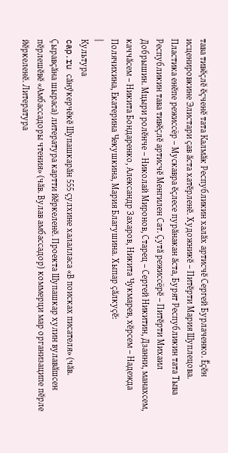тава тивӗҫлӗ ӗҫченӗ тата Калмӑк Республикин халӑх артисчӗ Сергей Бурлаченко. Ӗҫӗн исценировкине Элистари ҫав ӑста хатӗрленӗ. Художникӗ – Питӗрти Мария Шуплецова. Пластика енӗпе режиссёр – Мускавра ӗҫлесе пурӑнакан ӑста, Бурят Республикин тата Тыва Республикин тава тивӗҫлӗ артисчӗ Менгилен Сат. Ҫутӑ режиссёрӗ – Питӗрти Михаил Добрышин. Мцыри ролӗнче – Николай Миронов, Старец – Сергей Никитин, Дзанни, манахсем, каччӑсем – Никита Бондаренко, Александр Захаров, Никита Чукмарев, хӗрсем – Надежда Полячихина, Екатерина Чекушкина, Мария Благушина. Хыпар ҫӑлкуҫӗ:
|
Культура
cap.ru сӑнӳкерчӗкӗ Шупашкарӑн 555 ҫулхине халалласа «В поисках писателя» (чӑв. Ҫыравҫӑна шыраса) литература картти йӗркеленӗ. Проекта Шупашкар хулин вулавӑшсен пӗрлешӗвӗ «Амбассадоры чтения» (чӑв. Вулав амбассадор) коммерци мар организаципе пӗрле йӗркеленӗ. Литература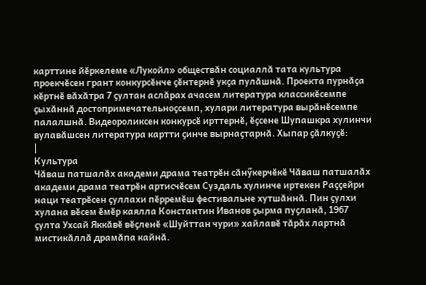карттине йӗркелеме «Лукойл» обществӑн социаллӑ тата культура проекчӗсен грант конкурсӗнче ҫӗнтернӗ укҫа пулӑшнӑ. Проекта пурнӑҫа кӗртнӗ вӑхӑтра 7 ҫултан аслӑрах ачасем литература классикӗсемпе ҫыхӑннӑ достопримечательноҫсемп, хулари литература вырӑнӗсемпе палалшнӑ. Видеороликсен конкурсӗ ирттернӗ, ӗҫсене Шупашкра хулинчи вулавӑшсен литература картти ҫинче вырнаҫтарнӑ. Хыпар ҫӑлкуҫӗ:
|
Культура
Чӑваш патшалӑх академи драма театрӗн сӑнӳкерчӗкӗ Чӑваш патшалӑх академи драма театрӗн артисчӗсем Суздаль хулинче иртекен Раҫҫейри наци театрӗсен ҫуллахи пӗрремӗш фестивальне хутшӑннӑ. Пин ҫулхи хулана вӗсем ӗмӗр каялла Константин Иванов ҫырма пуҫланӑ, 1967 ҫулта Ухсай Яккӑвӗ вӗҫленӗ «Шуйттан чури» хайлавӗ тӑрӑх лартнӑ мистикӑллӑ драмӑпа кайнӑ.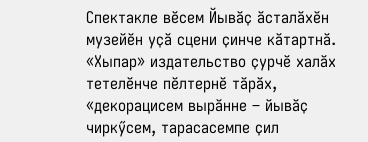Спектакле вӗсем Йывӑҫ ӑсталӑхӗн музейӗн уҫӑ сцени ҫинче кӑтартнӑ. «Хыпар» издательство ҫурчӗ халӑх тетелӗнче пӗлтернӗ тӑрӑх, «декорацисем вырӑнне – йывӑҫ чиркӳсем, тарасасемпе ҫил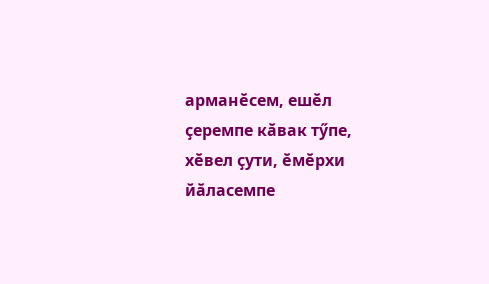арманӗсем, ешӗл ҫеремпе кӑвак тӳпе, хӗвел ҫути, ӗмӗрхи йӑласемпе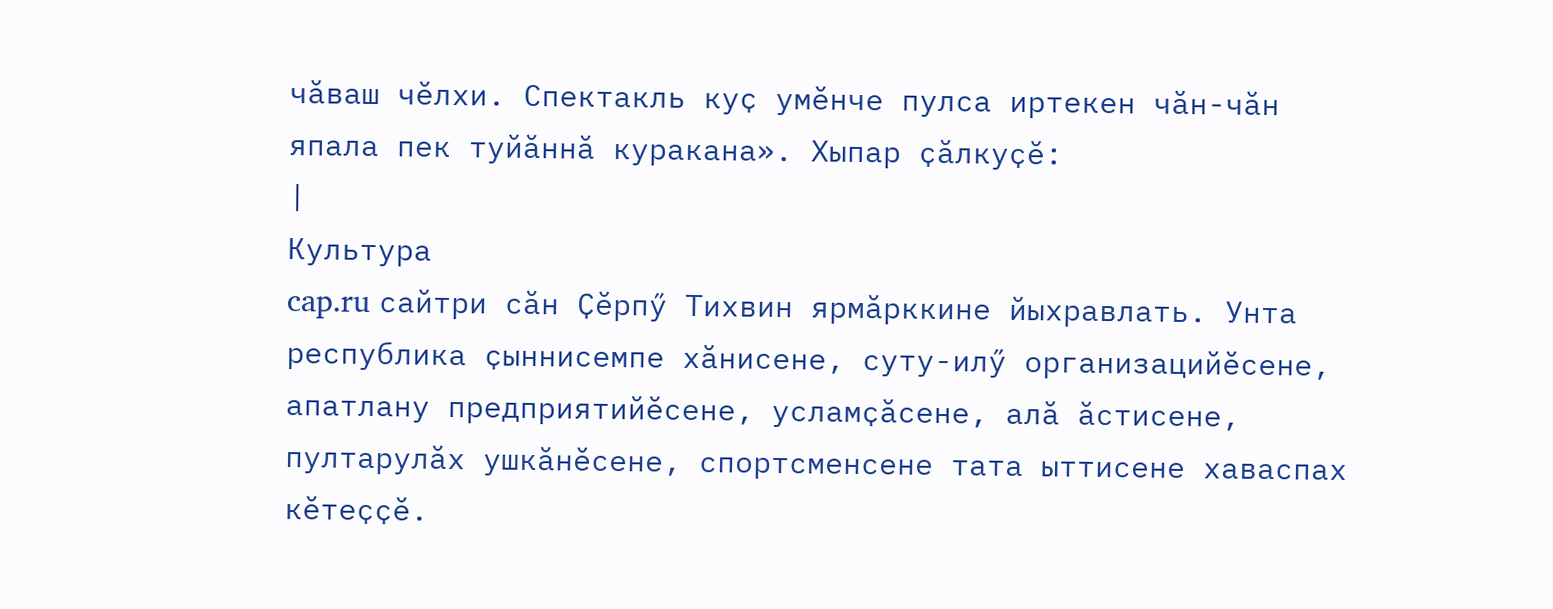чӑваш чӗлхи. Спектакль куҫ умӗнче пулса иртекен чӑн-чӑн япала пек туйӑннӑ куракана». Хыпар ҫӑлкуҫӗ:
|
Культура
cap.ru сайтри сӑн Ҫӗрпӳ Тихвин ярмӑрккине йыхравлать. Унта республика ҫыннисемпе хӑнисене, суту-илӳ организацийӗсене, апатлану предприятийӗсене, усламҫӑсене, алӑ ӑстисене, пултарулӑх ушкӑнӗсене, спортсменсене тата ыттисене хаваспах кӗтеҫҫӗ.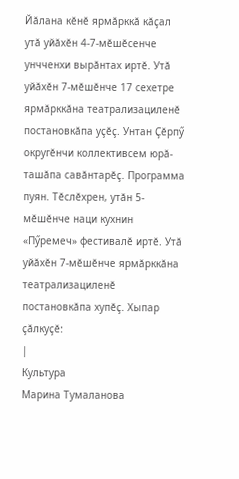Йӑлана кӗнӗ ярмӑрккӑ кӑҫал утӑ уйӑхӗн 4-7-мӗшӗсенче унчченхи вырӑнтах иртӗ. Утӑ уйӑхӗн 7-мӗшӗнче 17 сехетре ярмӑрккӑна театрализациленӗ постановкӑпа уҫӗҫ. Унтан Ҫӗрпӳ округӗнчи коллективсем юрӑ-ташӑпа савӑнтарӗҫ. Программа пуян. Тӗслӗхрен, утӑн 5-мӗшӗнче наци кухнин «Пӳремеч» фестивалӗ иртӗ. Утӑ уйӑхӗн 7-мӗшӗнче ярмӑрккӑна театрализациленӗ постановкӑпа хупӗҫ. Хыпар ҫӑлкуҫӗ:
|
Культура
Марина Тумаланова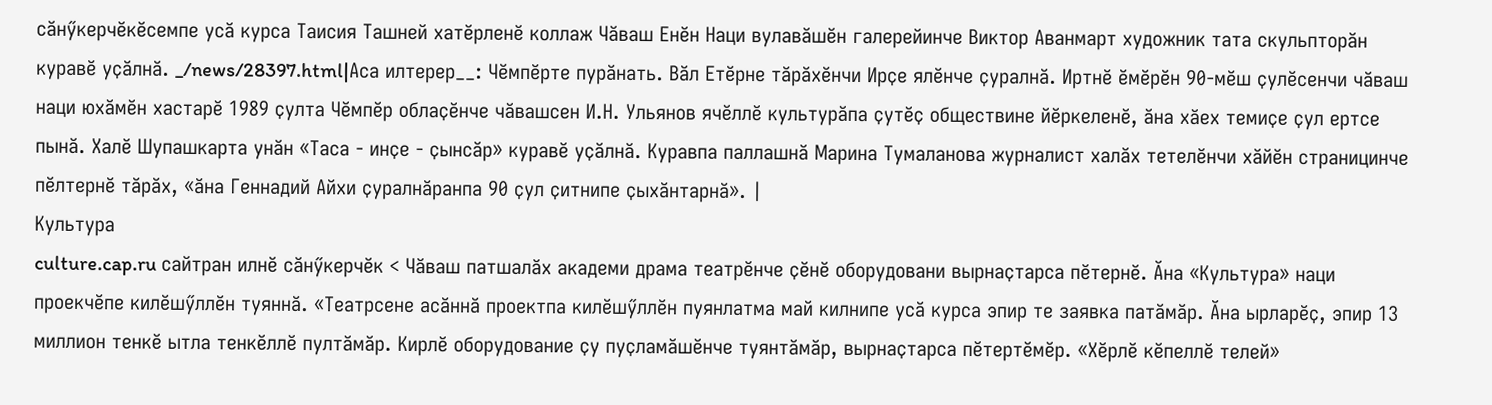сӑнӳкерчӗкӗсемпе усӑ курса Таисия Ташней хатӗрленӗ коллаж Чӑваш Енӗн Наци вулавӑшӗн галерейинче Виктор Аванмарт художник тата скульпторӑн куравӗ уҫӑлнӑ. _/news/28397.html|Аса илтерер__: Чӗмпӗрте пурӑнать. Вӑл Етӗрне тӑрӑхӗнчи Ирҫе ялӗнче ҫуралнӑ. Иртнӗ ӗмӗрӗн 90-мӗш ҫулӗсенчи чӑваш наци юхӑмӗн хастарӗ 1989 ҫулта Чӗмпӗр облаҫӗнче чӑвашсен И.Н. Ульянов ячӗллӗ культурӑпа ҫутӗҫ обществине йӗркеленӗ, ӑна хӑех темиҫе ҫул ертсе пынӑ. Халӗ Шупашкарта унӑн «Таса - инҫе - ҫынсӑр» куравӗ уҫӑлнӑ. Куравпа паллашнӑ Марина Тумаланова журналист халӑх тетелӗнчи хӑйӗн страницинче пӗлтернӗ тӑрӑх, «ӑна Геннадий Айхи ҫуралнӑранпа 90 ҫул ҫитнипе ҫыхӑнтарнӑ». |
Культура
culture.cap.ru сайтран илнӗ сӑнӳкерчӗк < Чӑваш патшалӑх академи драма театрӗнче ҫӗнӗ оборудовани вырнаҫтарса пӗтернӗ. Ӑна «Культура» наци проекчӗпе килӗшӳллӗн туяннӑ. «Театрсене асӑннӑ проектпа килӗшӳллӗн пуянлатма май килнипе усӑ курса эпир те заявка патӑмӑр. Ӑна ырларӗҫ, эпир 13 миллион тенкӗ ытла тенкӗллӗ пултӑмӑр. Кирлӗ оборудование ҫу пуҫламӑшӗнче туянтӑмӑр, вырнаҫтарса пӗтертӗмӗр. «Хӗрлӗ кӗпеллӗ телей»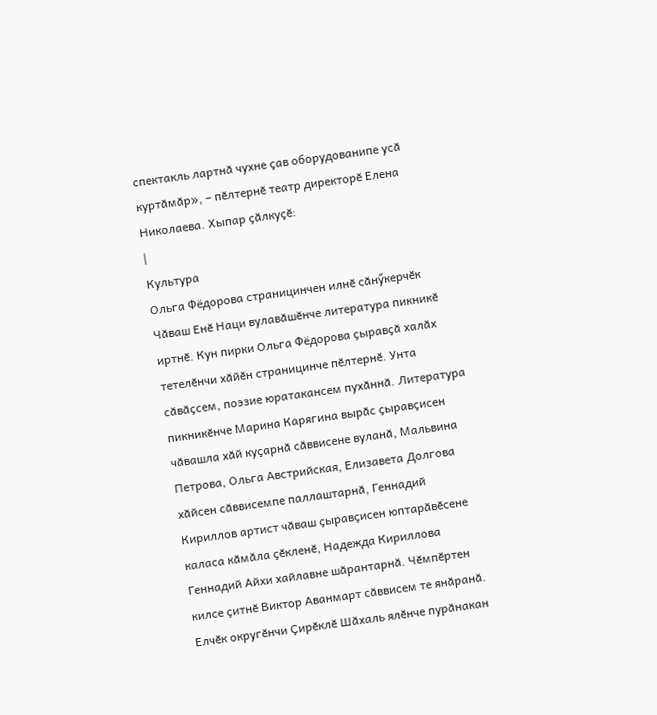спектакль лартнӑ чухне ҫав оборудованипе усӑ куртӑмӑр», – пӗлтернӗ театр директорӗ Елена Николаева. Хыпар ҫӑлкуҫӗ:
|
Культура
Ольга Фёдорова страницинчен илнӗ сӑнӳкерчӗк Чӑваш Енӗ Наци вулавӑшӗнче литература пикникӗ иртнӗ. Кун пирки Ольга Фёдорова ҫыравҫӑ халӑх тетелӗнчи хӑйӗн страницинче пӗлтернӗ. Унта сӑвӑҫсем, поэзие юратакансем пухӑннӑ. Литература пикникӗнче Марина Карягина вырӑс ҫыравҫисен чӑвашла хӑй куҫарнӑ сӑввисене вуланӑ, Мальвина Петрова, Ольга Австрийская, Елизавета Долгова хӑйсен сӑввисемпе паллаштарнӑ, Геннадий Кириллов артист чӑваш ҫыравҫисен юптарӑвӗсене каласа кӑмӑла ҫӗкленӗ, Надежда Кириллова Геннадий Айхи хайлавне шӑрантарнӑ. Чӗмпӗртен килсе ҫитнӗ Виктор Аванмарт сӑввисем те янӑранӑ. Елчӗк округӗнчи Ҫирӗклӗ Шӑхаль ялӗнче пурӑнакан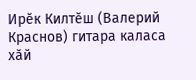Ирӗк Килтӗш (Валерий Краснов) гитара каласа хӑй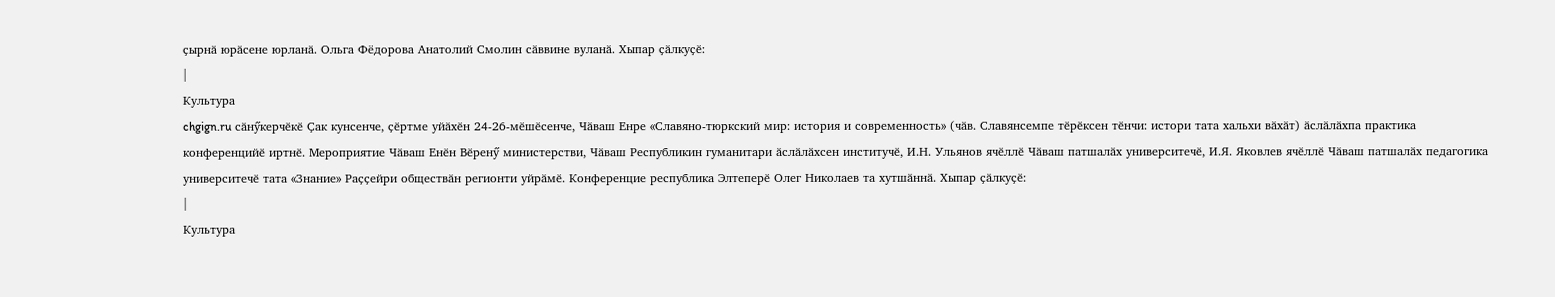ҫырнӑ юрӑсене юрланӑ. Ольга Фёдорова Анатолий Смолин сӑввине вуланӑ. Хыпар ҫӑлкуҫӗ:
|
Культура
chgign.ru сӑнӳкерчӗкӗ Ҫак кунсенче, ҫӗртме уйӑхӗн 24-26-мӗшӗсенче, Чӑваш Енре «Славяно-тюркский мир: история и современность» (чӑв. Славянсемпе тӗрӗксен тӗнчи: истори тата хальхи вӑхӑт) ӑслӑлӑхпа практика конференцийӗ иртнӗ. Мероприятие Чӑваш Енӗн Вӗренӳ министерстви, Чӑваш Республикин гуманитари ӑслӑлӑхсен институчӗ, И.Н. Ульянов ячӗллӗ Чӑваш патшалӑх университечӗ, И.Я. Яковлев ячӗллӗ Чӑваш патшалӑх педагогика университечӗ тата «Знание» Раҫҫейри обществӑн регионти уйрӑмӗ. Конференцие республика Элтеперӗ Олег Николаев та хутшӑннӑ. Хыпар ҫӑлкуҫӗ:
|
Культура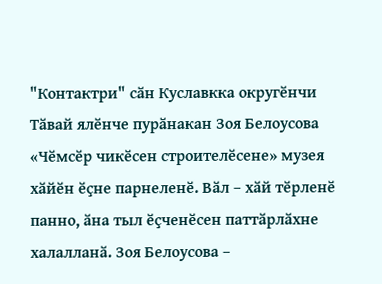"Контактри" сӑн Куславкка округӗнчи Тӑвай ялӗнче пурӑнакан Зоя Белоусова «Чӗмсӗр чикӗсен строителӗсене» музея хӑйӗн ӗҫне парнеленӗ. Вӑл – хӑй тӗрленӗ панно, ӑна тыл ӗҫченӗсен паттӑрлӑхне халалланӑ. Зоя Белоусова –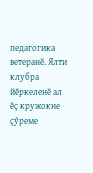педагогика ветеранӗ. Ялти клубра йӗркеленӗ ал ӗҫ кружокне ҫӳреме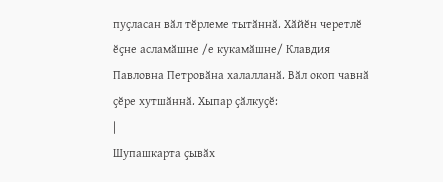пуҫласан вӑл тӗрлеме тытӑннӑ. Хӑйӗн черетлӗ ӗҫне асламӑшне /е кукамӑшне/ Клавдия Павловна Петровӑна халалланӑ. Вӑл окоп чавнӑ ҫӗре хутшӑннӑ. Хыпар ҫӑлкуҫӗ:
|
Шупашкарта ҫывӑх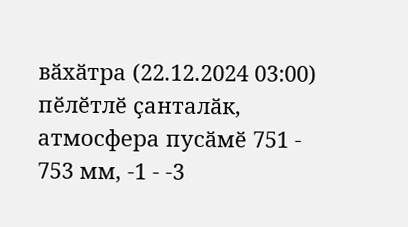вӑхӑтра (22.12.2024 03:00) пӗлӗтлӗ ҫанталӑк, атмосфера пусӑмӗ 751 - 753 мм, -1 - -3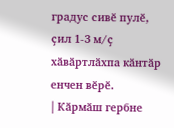градус сивӗ пулӗ, ҫил 1-3 м/ҫ хӑвӑртлӑхпа кӑнтӑр енчен вӗрӗ.
| Кӑрмӑш гербне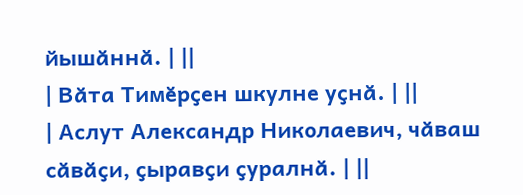йышӑннӑ. | ||
| Вӑта Тимӗрҫен шкулне уҫнӑ. | ||
| Аслут Александр Николаевич, чӑваш сӑвӑҫи, ҫыравҫи ҫуралнӑ. | ||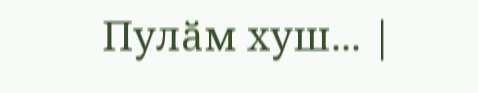Пулӑм хуш... |